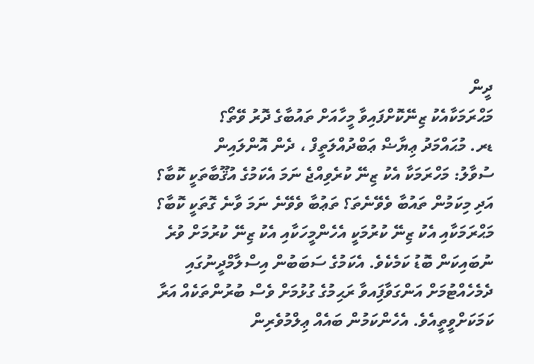ދީން
މަޙްރަމަކާއެކު ޒިނޭކޮށްފައިވާ މީހާއަށް ތައުބާގެ ދޮރު ވޭތޯ؟
ޑރ. މުޙައްމަދު ޢިޔާޟް ޢަބްދުއްލަތީފް ، ދެން އޮންލައިން
ސުވާލު: މަހްރަމަކާ އެކު ޒިނޭ ކުރެވިއްޖެ ނަމަ އެކަމުގެ އުޤޫބާތަކީ ކޮބާ؟ އަދި މިކަމުން ތައުބާ ވެވޭނެތަ؟ ތަޢުބާ ވެވޭނެ ނަމަ ވާނެ ގޮތަކީ ކޮބާ؟
މަޙްރަމަކާއި އެކު ޒިނޭ ކުރުމަކީ އެހެންމީހަކާއި އެކު ޒިނޭ ކުރުމަށް ވުރެ ނުބައިކަން ބޮޑު ކަމެކެވެ. އެކަމުގެ ސަބަބުން އިސްލާމްދީނުގައި ދެމެހެއްޓުމަށް އަންގަވާފަިއވާ ރަޙިމުގެ ގުޅުމަށް ވެސް ބުރުންތަކެއް އަރާ ކަމަކަށްވީތީއެވެ. އެހެންކަމުން ބައެއް ޢިލްމުވެރިން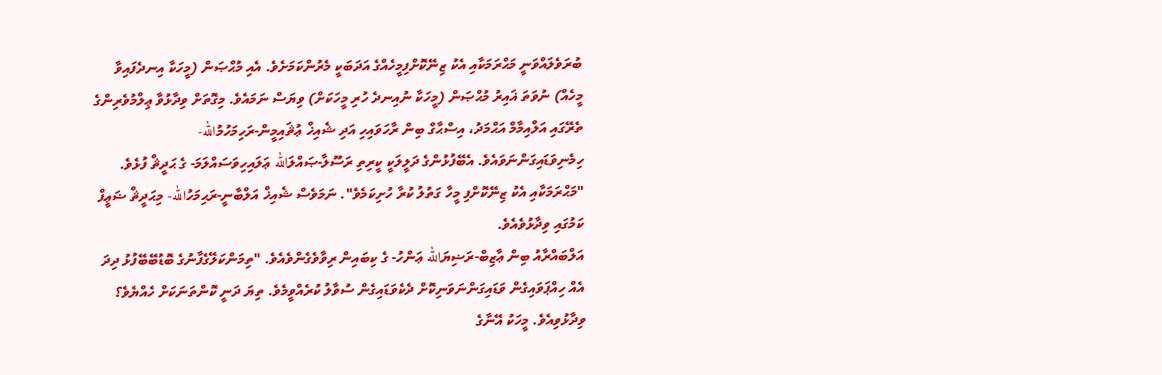ބުރަވެލައްވަނީ މަޙްރަމަކާއި އެކު ޒިނޭކޮށްފިމީހެއްގެ އަދަބަކީ މެރުންކަމަށެވެ. އެއި މުޙްޞަން (މީހަކާ އިނދެފައިވާ މީހެއް) ނުވަތަ ޣައިރު މުޙްޞަން (މީހަކާ ނުއިނދެ ހުރި މީހަކަށް) ވިޔަސް ނަމައެވެ. މިގޮތަށް ވިދާޅުވާ ޢިލްމުވެރިންގެ ތެރޭގައި އަލްއިމާމް އަޙްމަދު، އިސްޙާގް ބިން ރާހަވައިހި އަދި ޝެއިޚް ޢުޘައިމީން-ރަހިމަހުމުالله- ހިމެނިވަޑައިގަންނަވައެވެ. އެބޭފުޅުންގެ ދަލީލަކީ ކީރިތި ރަސޫލާ-ޞައްލަالله ޢަލައިހިވަސައްލަމަ- ގެ ޙަދީޘް ފުޅެވެ. "މަޙްރަމަކާއި އެކު ޒިނޭކޮށްފި މީހާ ގަތުލު ކުރާ ހުށިކަމެވެ". ނަމަވެސް ޝެއިޚް އަލްބާނީ-ރަޙިމަހުالله- މިޙަދީޘް ޟަޢީފް ކަމުގައި ވިދާޅުވެއެވެ.
އަލްބައްރާއު ބިން ޢާޒިބް-ރަޟިޔަالله ޢަންހު- ގެ ކިބައިން ރިވާވެގެންވެއެވެ. "ތިމަންކަލޭގެފާނުގެ ބޮޑުބޭބޭފުޅު ދިދަ އެއް ހިއްޕަވައިގެން ވަޑައިގަންނަވަނިކޮށް ދެކެވަޑައިގެން ސުވާލު ކުރެއްވީމެވެ. ތިޔަ ދަނީ ކޮންތަނަކަށް ހެއްޔެވެ؟ ވިދާޅުވިއެވެ. މީހަކު އޭނާގެ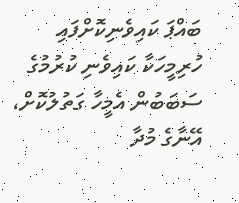ބައްޕަ ކައިވެނިކޮށްފައި ހުރިމީހަކާ ކައިވެނި ކުރުމުގެ ސަބަބުން އެމީހާ ގަތުލުކޮށް، އޭނާގެ މުދާ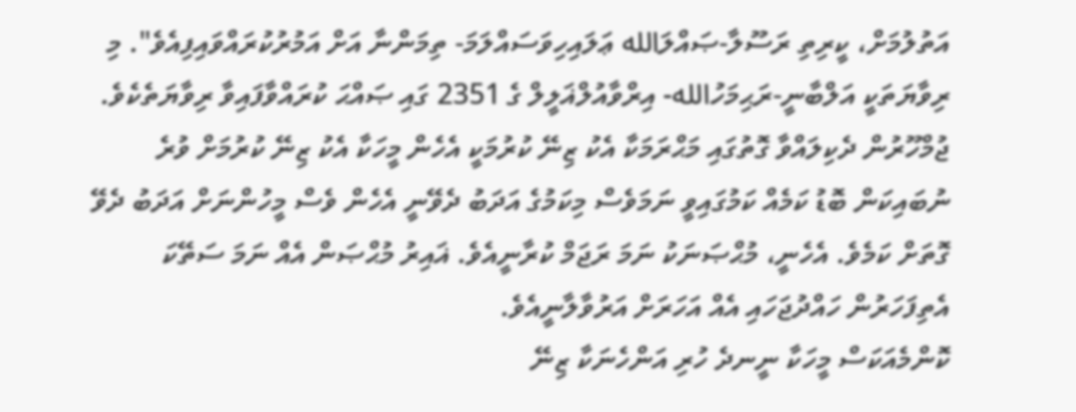އަތުލުމަށް، ކީރިތި ރަސޫލާ-ޞައްލަالله ޢަލައިހިވަސައްލަމަ- ތިމަންނާ އަށް އަމުރުކުރައްވައިފިއެވެ". މި ރިވާޔަތަކީ އަލްބާނީ-ރަޙިމަހުالله- އިރްވާއުލްޣަލީލް ގެ 2351 ގައި ޞައްޙަ ކުރައްވާފައިވާ ރިވާޔަތެކެވެ.
ޖުމްހޫރުން ދެކިލައްވާ ގޮތުގައި މަޙްރަމަކާ އެކު ޒިނޭ ކުރުމަކީ އެހެން މީހަކާ އެކު ޒިނޭ ކުރުމަށް ވުރެ ނުބައިކަން ބޮޑު ކަމެއް ކަމުގައިވީ ނަމަވެސް މިކަމުގެ އަދަބު ދެވޭނީ އެހެން ވެސް މީހުންނަށް އަދަބު ދެވޭ ގޮތަށް ކަމެވެ. އެހެނީ، މުޙްޞަނަކު ނަމަ ރަޖަމް ކުރާނީއެވެ. ޣައިރު މުޙްޞަން އެއް ނަމަ ސަތޭކަ އެތިފަހަރުން ހައްދުޖަހައި އެއް އަހަރަށް އަރުވާލާނީއެވެ.
ކޮންމެއަކަސް މީހަކާ ނީނދެ ހުރި އަންހެނަކާ ޒިނޭ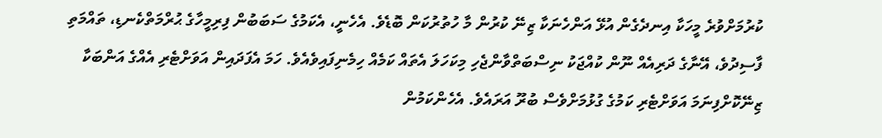ކުރުމަށްވުރެ މީހަކާ އިނދެގެން އުޅޭ އަންހެނަކާ ޒިނޭ ކުރުން މާ ހުތުރުކަން ބޮޑެވެ. އެހެނީ، އެކަމުގެ ސަބަބުން ފިރިމީހާގެ ޙުރްމަތްކެނޑި، ތައްމަތި ފާސިދުވެ، އޭނާގެ ދަރިއެއް ނޫން ކުއްޖަކު ނިސްބަތްވާންޖެހި މިކަހަލަ އެތައް ކަމެއް ހިމެނިފައިވެއެވެ. ހަމަ އެފަދައިން އަވަށްޓެރި އެއްގެ އަންބަކާ ޒިނޭކޮށްފިނަމަ އަވަށްޓެރި ކަމުގެ ގުޅުމަށްވެސް ބުރޫ އަރައެވެ. އެހެންކަމުން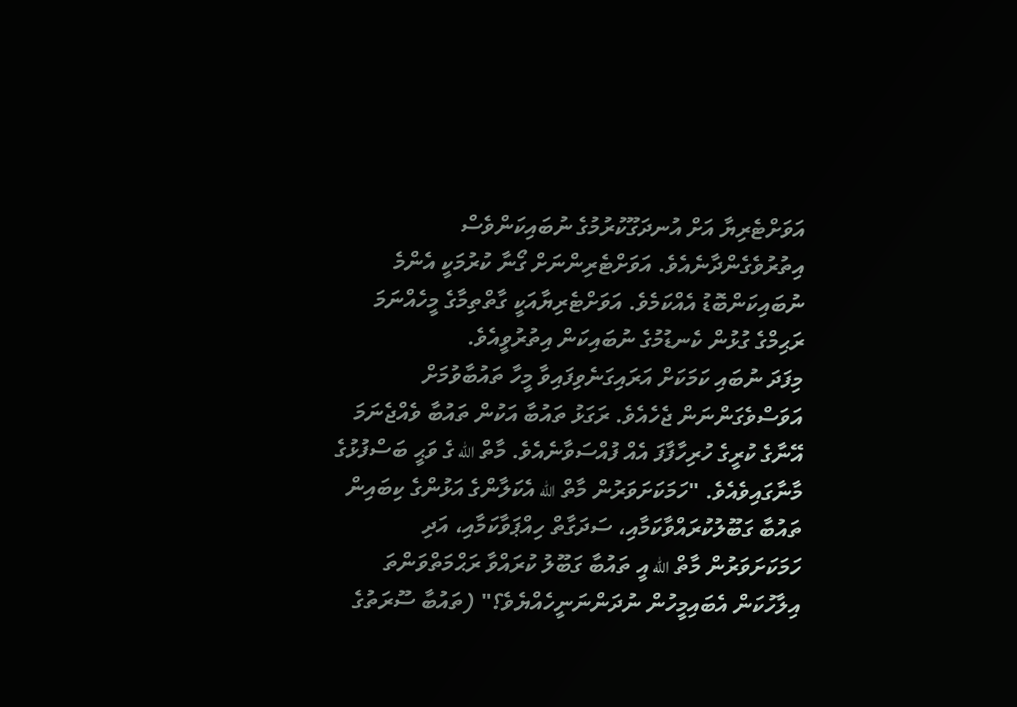އަވަށްޓެރިޔާ އަށް އުނދަގޫކުރުމުގެ ނުބައިކަންވެސް އިތުރުވެގެންދާނެއެވެ. އަވަށްޓެރިންނަށް ގޯނާ ކުރުމަކީ އެންމެ ނުބައިކަންބޮޑު އެއްކަމެވެ. އަވަށްޓެރިޔާއަކީ ގާތްތިމާގެ މީހެއްނަމަ ރަޙިމްގެ ގުޅުން ކެނޑުމުގެ ނުބައިކަން އިތުރުވީއެވެ.
މިފަދަ ނުބައި ކަމަކަށް އަރައިގަނެވިފައިވާ މީހާ ތައުބާވުމަށް އަވަސްވެގަންނަން ޖެހެއެވެ. ރަގަޅު ތައުބާ އަކުން ތައުބާ ވެއްޖެނަމަ އޭނާގެ ކުރީގެ ހުރިހާފާފަ އެއް ފުއްސަވާނެއެވެ. މާތް الله ގެ ވަޙީ ބަސްފުޅުގެ މާނާގައިވެއެވެ. "ހަމަކަށަވަރުން މާތް الله އެކަލާންގެ އަޅުންގެ ކިބައިން ތައުބާ ގަބޫލުކުރައްވާކަމާއި، ސަދަގާތް ހިއްޕަވާކަމާއި، އަދި ހަމަކަށަވަރުން މާތް الله އީ ތައުބާ ގަބޫލު ކުރައްވާ ރަޙްމަތްވަންތަ އިލާހުކަން އެބައިމީހުން ނުދަންނަނީހެއްޔެވެ؟" (ތައުބާ ސޫރަތުގެ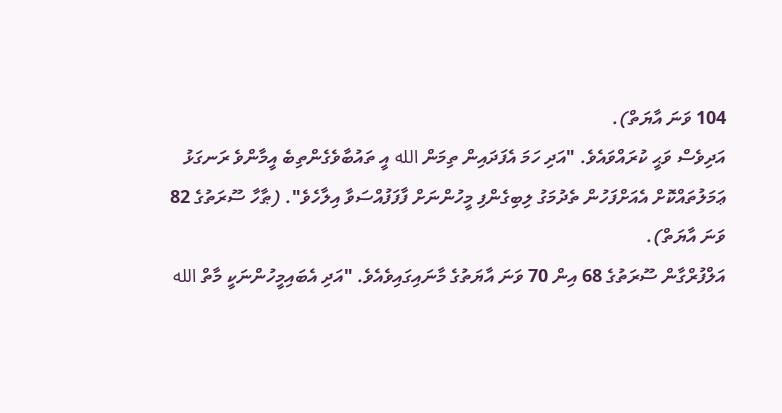104 ވަނަ އާޔަތް).
އަދިވެސް ވަޙީ ކުރައްވައެވެ. "އަދި ހަމަ އެފަދައިން ތިމަން الله އީ ތައުބާވެގެންތިބެ އީމާންވެ ރަނގަޅު ޢަމަލުތައްކޮށް އެއަށްފަހުން ތެދުމަގު ލިބިގެންފި މީހުންނަށް ފާފަފުއްސަވާ އިލާހެވެ". (ޠާހާ ސޫރަތުގެ 82 ވަނަ އާޔަތް).
އަލްފުރްގާން ސޫރަތުގެ 68 އިން 70 ވަނަ އާޔަތުގެ މާނައިގައިވެއެވެ. "އަދި އެބައިމީހުންނަކީ މާތް الله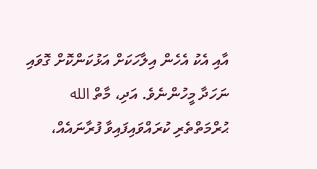އާއި އެކު އެހެން އިލާހަކަށް އަޅުކަންކޮށް ގޮވައި ނަހަދާ މީހުންނެވެ. އަދި، މާތް الله ޙުރްމަތްތެރި ކުރައްވައިފައިވާ ފުރާނައެއް،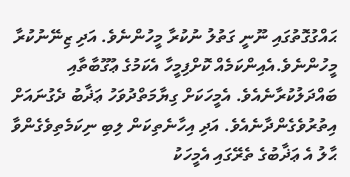ޙައްގުގޮތުގައި ނޫނީ ގަތުލު ނުކުރާ މީހުންނެވެ. އަދި ޒިނޭނުކުރާ މީހުންނެވެ.އެއިންކަމެއް ކޮށްފިމީހާ އެކަމުގެ ޢުގޫބާތާއި ބައްދަލުކުރާނެއެވެ. އެމީހަކަށް ގިޔާމަތްދުވަހު ޢަޛާބު ދެގުނައަށް އިތުރުވެގެންދާނެއެވެ. އަދި އިހާނެތިކަން ލިބި ނިކަމެތިވެގެންވާ ޙާލު އެ ޢަޛާބުގެ ތެރޭގައި އެމީހަކު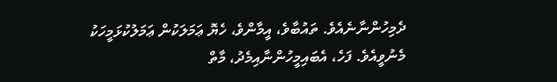ދެމިހުންނާނެއެވެ. ތައުބާވެ، އީމާންވެ، ހެޔޮ ޢަމަލަކުން ޢަމަލުކުޅަމީހަކު މެނުވީއެވެ. ފަހެ، އެބައިމީހުންނާއިމެދު، މާތް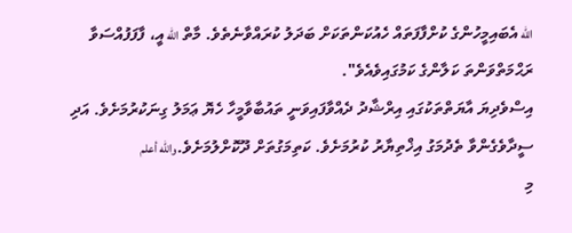الله އެބައިމީހުންގެ ކުށްފާފަތައް ހެއުކަންތަކަށް ބަދަލު ކުރައްވާނެތެވެ. މާތް الله އީ، ފާފަފުއްސަވާ ރަޙްމަތްވަންތަ ކަލާންގެ ކަމުގައިވެއެވެ".
އިސްވެދިޔަ އާޔަތްތަކުގައި އިރްޝާދު ދެއްވާފައިވަނީ ތައުބާވާމީހާ ހެޔޮ ޢަމަލު ގިނަކުރުމަށެވެ. އަދި ސީދާވެގެންވާ ތެދުމަގު އިޚްތިޔާރު ކުރުމަށެވެ. ކަތިމަގުތަށް ދޫކޮށްލުމަށެވެ.والله أعلم
މި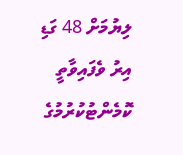ލިޔުމަށް 48 ގަޑި އިރު ވެފައިވާތީ ކޮމެންޓުކުރުމުގެ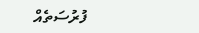ފުރުސަތެއް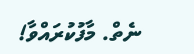ނެތް. މާފުކުރައްވާ!